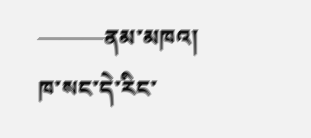———ནམ་མཁའ།
ཁ་སང་དེ་རིང་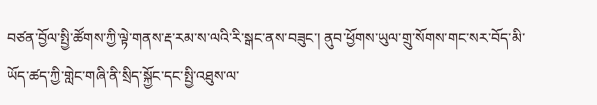བཙན་བྱོལ་སྤྱི་ཚོགས་ཀྱི་ལྟེ་གནས་རྡ་རམ་ས་ལའི་རི་སྒང་ནས་བཟུང་། ནུབ་ཕྱོགས་ཡུལ་གྲུ་སོགས་གང་སར་བོད་མི་ཡོད་ཚད་ཀྱི་གླེང་གཞི་ནི་སྲིད་སྐྱོང་དང་སྤྱི་འཐུས་ལ་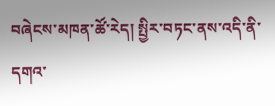བཞེངས་མཁན་ཚོ་རེད། སྤྱིར་བཏང་ནས་འདི་ནི་དགའ་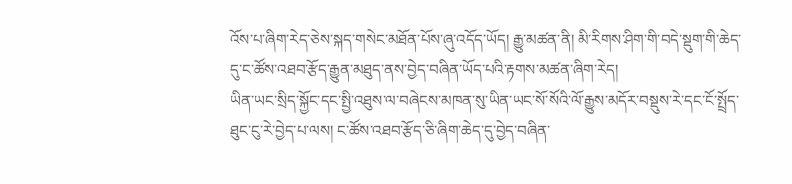འོས་པ་ཞིག་རེད་ཅེས་སྐད་གསེང་མཐོན་པོས་ཞུ་འདོད་ཡོད། རྒྱུ་མཚན་ནི། མི་རིགས་ཤིག་གི་བདེ་སྡུག་གི་ཆེད་དུ་ང་ཚོས་འཐབ་རྩོད་རྒྱུན་མཐུད་ནས་བྱེད་བཞིན་ཡོད་པའི་རྟགས་མཚན་ཞིག་རེད།
ཡིན་ཡང་སྲིད་སྐྱོང་དང་སྤྱི་འཐུས་ལ་བཞེངས་མཁན་སུ་ཡིན་ཡང་སོ་སོའི་ལོ་རྒྱུས་མདོར་བསྡུས་རེ་དང་ངོ་སྤྲོད་ཐུང་ངུ་རེ་བྱེད་པ་ལས། ང་ཚོས་འཐབ་རྩོད་ཅི་ཞིག་ཆེད་དུ་བྱེད་བཞིན་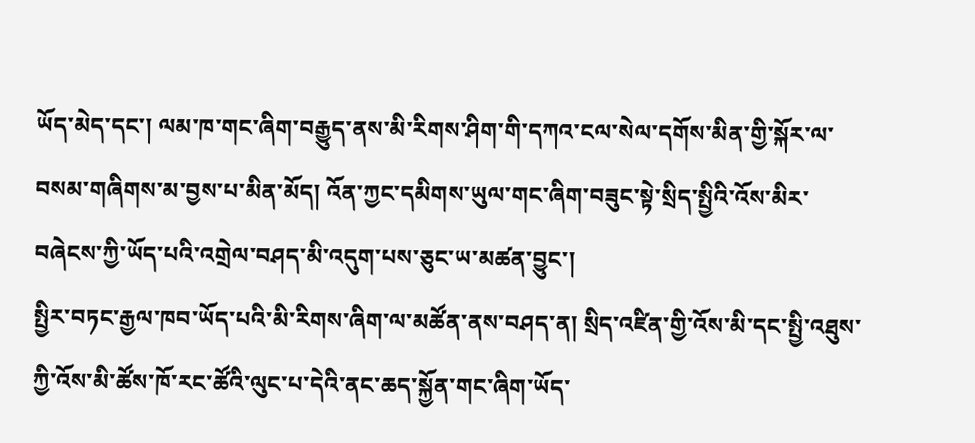ཡོད་མེད་དང་། ལམ་ཁ་གང་ཞིག་བརྒྱུད་ནས་མི་རིགས་ཤིག་གི་དཀའ་ངལ་སེལ་དགོས་མིན་གྱི་སྐོར་ལ་བསམ་གཞིགས་མ་བྱས་པ་མིན་མོད། འོན་ཀྱང་དམིགས་ཡུལ་གང་ཞིག་བཟུང་སྟེ་སྲིད་སྤྱིའི་འོས་མིར་བཞེངས་ཀྱི་ཡོད་པའི་འགྲེལ་བཤད་མི་འདུག་པས་ཅུང་ཡ་མཚན་བྱུང་།
སྤྱིར་བཏང་རྒྱལ་ཁབ་ཡོད་པའི་མི་རིགས་ཞིག་ལ་མཚོན་ནས་བཤད་ན། སྲིད་འཛིན་གྱི་འོས་མི་དང་སྤྱི་འཐུས་ཀྱི་འོས་མི་ཚོས་ཁོ་རང་ཚོའི་ལུང་པ་དེའི་ནང་ཆད་སྐྱོན་གང་ཞིག་ཡོད་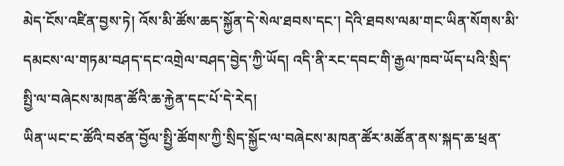མེད་ངོས་འཛིན་བྱས་ཏེ། འོས་མི་ཚོས་ཆད་སྐྱོན་དེ་སེལ་ཐབས་དང་། དེའི་ཐབས་ལམ་གང་ཡིན་སོགས་མི་དམངས་ལ་གཏམ་བཤད་དང་འགྲེལ་བཤད་བྱེད་ཀྱི་ཡོད། འདི་ནི་རང་དབང་གི་རྒྱལ་ཁབ་ཡོད་པའི་སྲིད་སྤྱི་ལ་བཞེངས་མཁན་ཚོའི་ཆ་རྐྱེན་དང་པོ་དེ་རེད།
ཡིན་ཡང་ང་ཚོའི་བཙན་བྱོལ་སྤྱི་ཚོགས་ཀྱི་སྲིད་སྐྱོང་ལ་བཞེངས་མཁན་ཚོར་མཚོན་ནས་སྐད་ཆ་ཕྲན་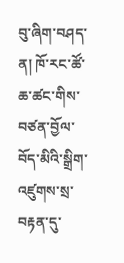བུ་ཞིག་བཤད་ན། ཁོ་རང་ཚོ་ཆ་ཚང་གིས་བཙན་བྱོལ་བོད་མིའི་སྒྲིག་འཛུགས་སྲ་བརྟན་དུ་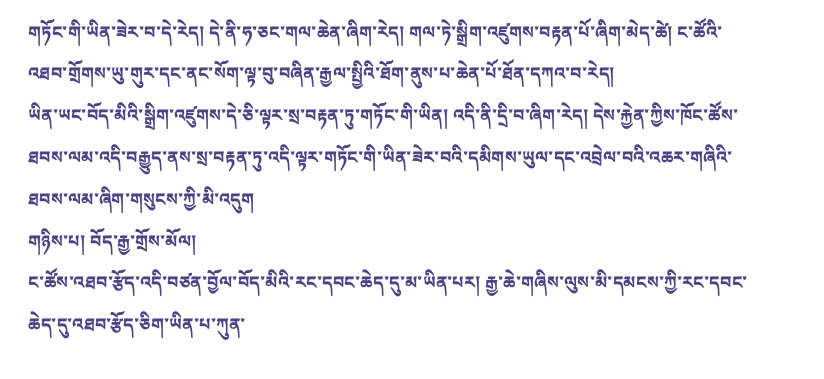གཏོང་གི་ཡིན་ཟེར་བ་དེ་རེད། དེ་ནི་ཧ་ཅང་གལ་ཆེན་ཞིག་རེད། གལ་ཏེ་སྒྲིག་འཛུགས་བརྟན་པོ་ཞིག་མེད་ཚེ། ང་ཚོའི་འཐབ་གྲོགས་ཡུ་གུར་དང་ནང་སོག་ལྟ་བུ་བཞིན་རྒྱལ་སྤྱིའི་ཐོག་ནུས་པ་ཆེན་པོ་ཐོན་དཀའ་བ་རེད།
ཡིན་ཡང་བོད་མིའི་སྒྲིག་འཛུགས་དེ་ཅི་ལྟར་སྲ་བརྟན་ཏུ་གཏོང་གི་ཡིན། འདི་ནི་དྲི་བ་ཞིག་རེད། དེས་རྐྱེན་ཀྱིས་ཁོང་ཚོས་ཐབས་ལམ་འདི་བརྒྱུད་ནས་སྲ་བརྟན་ཏུ་འདི་ལྟར་གཏོང་གི་ཡིན་ཟེར་བའི་དམིགས་ཡུལ་དང་འབྲེལ་བའི་འཆར་གཞིའི་ཐབས་ལམ་ཞིག་གསུངས་ཀྱི་མི་འདུག
གཉིས་པ། བོད་རྒྱ་གྲོས་མོལ།
ང་ཚོས་འཐབ་རྩོད་འདི་བཙན་བྱོལ་བོད་མིའི་རང་དབང་ཆེད་དུ་མ་ཡིན་པར། རྒྱ་ཆེ་གཞིས་ལུས་མི་དམངས་ཀྱི་རང་དབང་ཆེད་དུ་འཐབ་རྩོད་ཅིག་ཡིན་པ་ཀུན་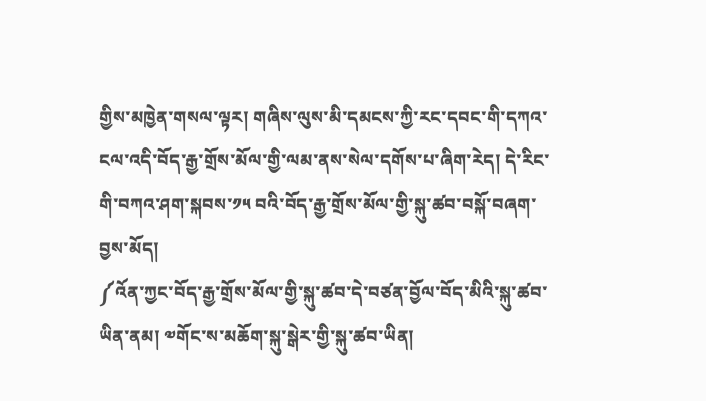གྱིས་མཁྱེན་གསལ་ལྟར། གཞིས་ལུས་མི་དམངས་ཀྱི་རང་དབང་གི་དཀའ་ངལ་འདི་བོད་རྒྱ་གྲོས་མོལ་གྱི་ལམ་ནས་སེལ་དགོས་པ་ཞིག་རེད། དེ་རིང་གི་བཀའ་ཤག་སྐབས་༡༥ བའི་བོད་རྒྱ་གྲོས་མོལ་གྱི་སྐུ་ཚབ་བསྐོ་བཞག་བྱས་མོད།
༼འོན་ཀྱང་བོད་རྒྱ་གྲོས་མོལ་གྱི་སྐུ་ཚབ་དེ་བཙན་བྱོལ་བོད་མིའི་སྐུ་ཚབ་ཡིན་ནམ། ༧གོང་ས་མཆོག་སྐུ་སྒེར་གྱི་སྐུ་ཚབ་ཡིན།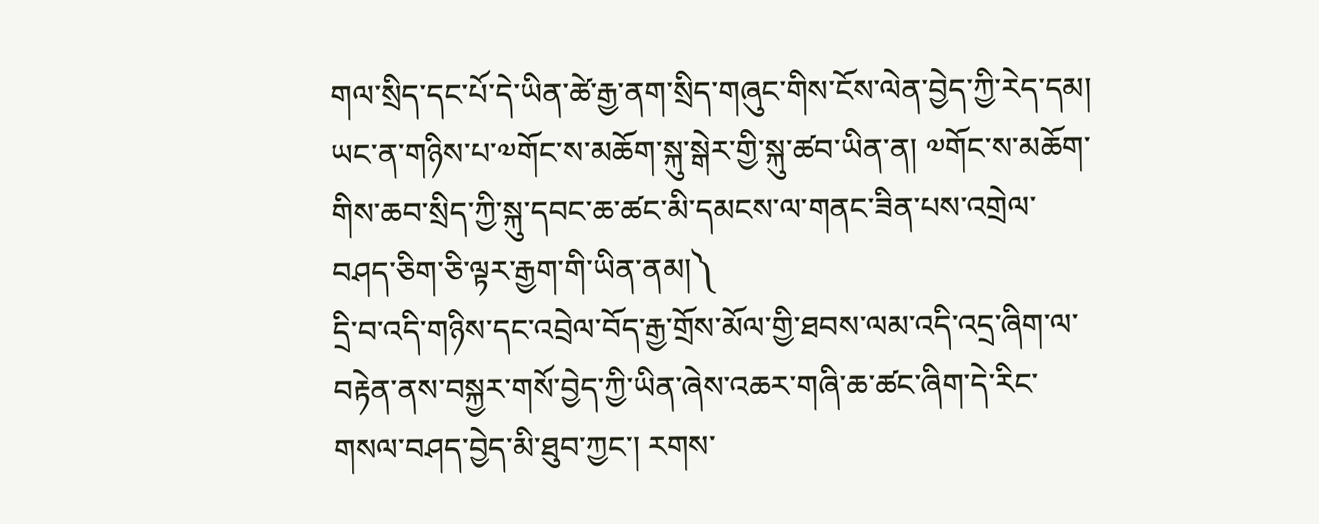གལ་སྲིད་དང་པོ་དེ་ཡིན་ཚེ་རྒྱ་ནག་སྲིད་གཞུང་གིས་ངོས་ལེན་བྱེད་ཀྱི་རེད་དམ།
ཡང་ན་གཉིས་པ་༧གོང་ས་མཆོག་སྐུ་སྒེར་གྱི་སྐུ་ཚབ་ཡིན་ན། ༧གོང་ས་མཆོག་གིས་ཆབ་སྲིད་ཀྱི་སྐུ་དབང་ཆ་ཚང་མི་དམངས་ལ་གནང་ཟིན་པས་འགྲེལ་བཤད་ཅིག་ཅི་ལྟར་རྒྱག་གི་ཡིན་ནམ།༽
དྲི་བ་འདི་གཉིས་དང་འབྲེལ་བོད་རྒྱ་གྲོས་མོལ་གྱི་ཐབས་ལམ་འདི་འདྲ་ཞིག་ལ་བརྟེན་ནས་བསྐྱར་གསོ་བྱེད་ཀྱི་ཡིན་ཞེས་འཆར་གཞི་ཆ་ཚང་ཞིག་དེ་རིང་གསལ་བཤད་བྱེད་མི་ཐུབ་ཀྱང་། རགས་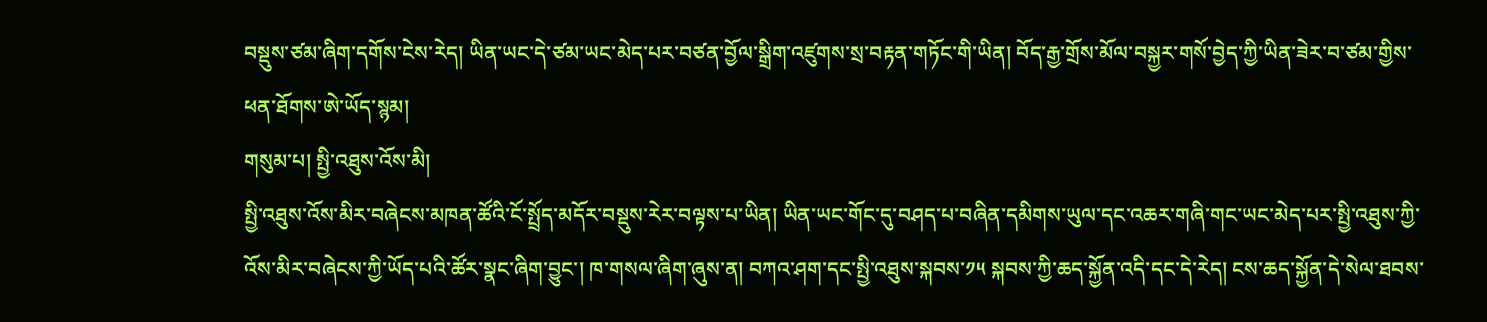བསྡུས་ཙམ་ཞིག་དགོས་ངེས་རེད། ཡིན་ཡང་དེ་ཙམ་ཡང་མེད་པར་བཙན་བྱོལ་སྒྲིག་འཛུགས་སྲ་བརྟན་གཏོང་གི་ཡིན། བོད་རྒྱ་གྲོས་མོལ་བསྐྱར་གསོ་བྱེད་ཀྱི་ཡིན་ཟེར་བ་ཙམ་གྱིས་ཕན་ཐོགས་ཨེ་ཡོད་སྙམ།
གསུམ་པ། སྤྱི་འཐུས་འོས་མི།
སྤྱི་འཐུས་འོས་མིར་བཞེངས་མཁན་ཚོའི་ངོ་སྤྲོད་མདོར་བསྡུས་རེར་བལྟས་པ་ཡིན། ཡིན་ཡང་གོང་དུ་བཤད་པ་བཞིན་དམིགས་ཡུལ་དང་འཆར་གཞི་གང་ཡང་མེད་པར་སྤྱི་འཐུས་ཀྱི་འོས་མིར་བཞེངས་ཀྱི་ཡོད་པའི་ཚོར་སྣང་ཞིག་བྱུང་། ཁ་གསལ་ཞིག་ཞུས་ན། བཀའ་ཤག་དང་སྤྱི་འཐུས་སྐབས་༡༥ སྐབས་ཀྱི་ཆད་སྐྱོན་འདི་དང་དེ་རེད། ངས་ཆད་སྐྱོན་དེ་སེལ་ཐབས་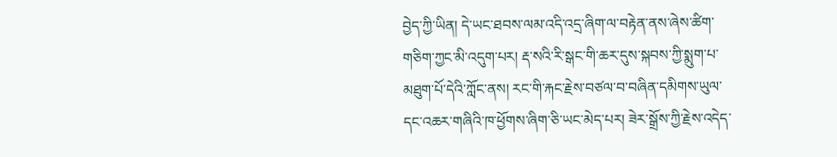བྱེད་ཀྱི་ཡིན། དེ་ཡང་ཐབས་ལམ་འདི་འདྲ་ཞིག་ལ་བརྟེན་ནས་ཞེས་ཚིག་གཅིག་ཀྱང་མི་འདུག་པར། རྡ་སའི་རི་སྒང་གི་ཆར་དུས་སྐབས་ཀྱི་སྨུག་པ་མཐུག་པོ་དེའི་ཀློང་ནས། རང་གི་རྐང་རྗེས་བཙལ་བ་བཞིན་དམིགས་ཡུལ་དང་འཆར་གཞིའི་ཁ་ཕྱོགས་ཞིག་ཅི་ཡང་མེད་པར། ཟེར་སྒྲོས་ཀྱི་རྗེས་འདེད་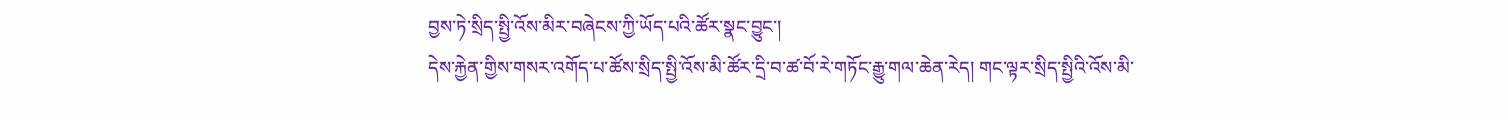བྱས་ཏེ་སྲིད་སྤྱི་འོས་མིར་བཞེངས་ཀྱི་ཡོད་པའི་ཚོར་སྣང་བྱུང་།
དེས་རྐྱེན་གྱིས་གསར་འགོད་པ་ཚོས་སྲིད་སྤྱི་འོས་མི་ཚོར་དྲི་བ་ཚ་བོ་རེ་གཏོང་རྒྱུ་གལ་ཆེན་རེད། གང་ལྟར་སྲིད་སྤྱིའི་འོས་མི་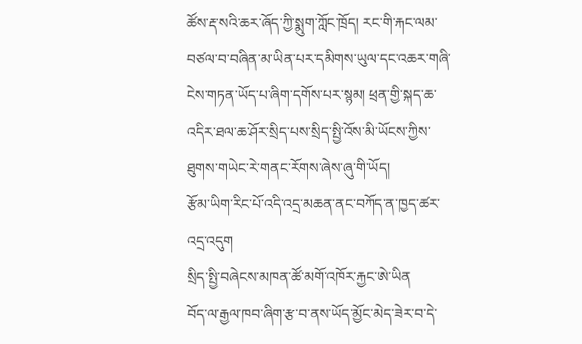ཚོས་རྡ་སའི་ཆར་ཞོད་ཀྱི་སྨུག་ཀློང་ཁྲོད། རང་གི་རྐང་ལམ་བཙལ་བ་བཞིན་མ་ཡིན་པར་དམིགས་ཡུལ་དང་འཆར་གཞི་ངེས་གཏན་ཡོད་པ་ཞིག་དགོས་པར་སྙམ། ཕྲན་གྱི་སྐད་ཆ་འདིར་ཐལ་ཆ་ཤོར་སྲིད་པས་སྲིད་སྤྱི་འོས་མི་ཡོངས་ཀྱིས་ཐུགས་གཡེང་རེ་གནང་རོགས་ཞེས་ཞུ་གི་ཡོད།
རྩོམ་ཡིག་རིང་པོ་འདི་འདྲ་མཆན་ནང་བཀོད་ན་ཁྱད་ཚར་འདྲ་འདུག
སྲིད་སྤྱི་བཞེངས་མཁན་ཚོ་མགོ་འཁོར་རྐྱང་ཨེ་ཡིན
བོད་ལ་རྒྱལ་ཁབ་ཞིག་རྩ་བ་ནས་ཡོད་མྱོང་མེད་ཟེར་བ་དེ་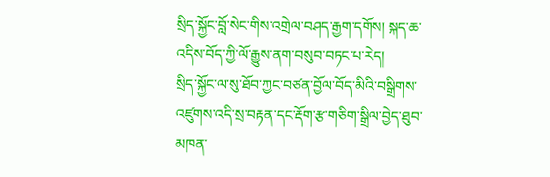སྲིད་སྐྱོང་བློ་སེང་གིས་འགྲེལ་བཤད་རྒྱག་དགོས། སྐད་ཆ་འདིས་བོད་ཀྱི་ལོ་རྒྱུས་ནག་བསུབ་བཏང་པ་རེད།
སྲིད་སྐྱོང་ལ་སུ་ཐོབ་ཀྱང་བཙན་བྱོལ་བོད་མིའི་བསྒྲིགས་འཛུགས་འདི་སྲ་བརྟན་དང་རྡོག་རྩ་གཅིག་སྒྲིལ་བྱེད་ཐུབ་མཁན་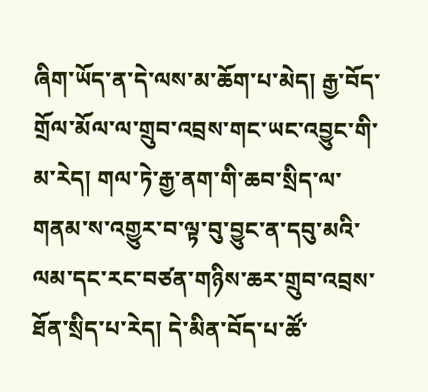ཞིག་ཡོད་ན་དེ་ལས་མ་ཆོག་པ་མེད། རྒྱ་བོད་གྲོལ་མོལ་ལ་གྲུབ་འབྲས་གང་ཡང་འབྱུང་གི་མ་རེད། གལ་ཏེ་རྒྱ་ནག་གི་ཆབ་སྲིད་ལ་གནམ་ས་འགྱུར་བ་ལྟ་བུ་བྱུང་ན་དབུ་མའི་ལམ་དང་རང་བཙན་གཉིས་ཆར་གྲུབ་འབྲས་ཐོན་སྲིད་པ་རེད། དེ་མིན་བོད་པ་ཚོ་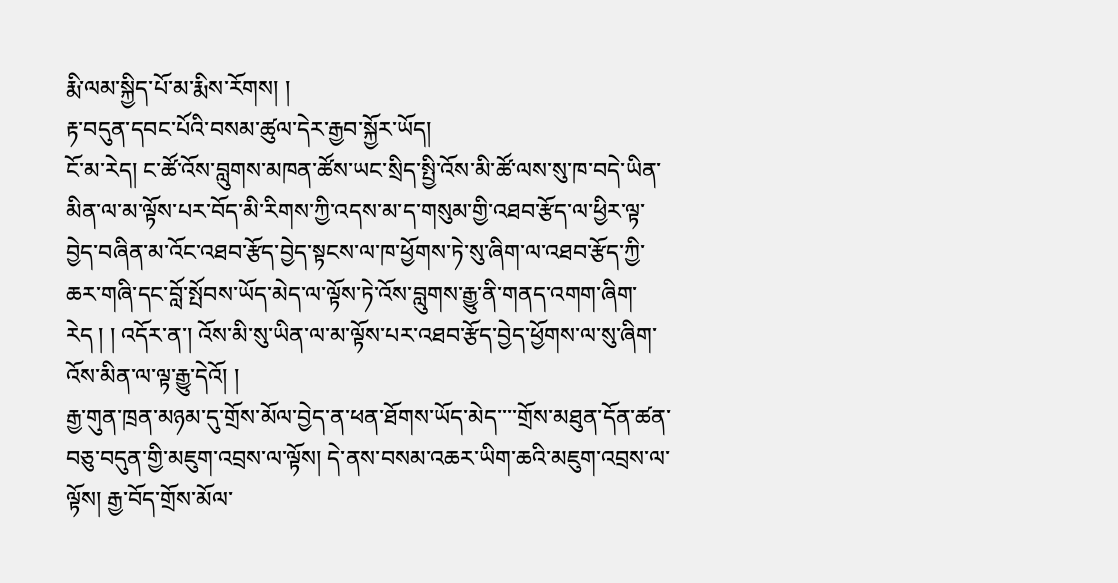རྨི་ལམ་སྐྱིད་པོ་མ་རྨིས་རོགས། །
རྟ་བདུན་དབང་པོའི་བསམ་ཚུལ་དེར་རྒྱབ་སྐྱོར་ཡོད།
ངོ་མ་རེད། ང་ཚོ་འོས་བླུགས་མཁན་ཚོས་ཡང་སྲིད་སྤྱི་འོས་མི་ཚོ་ལས་སུ་ཁ་བདེ་ཡིན་མིན་ལ་མ་ལྟོས་པར་བོད་མི་རིགས་ཀྱི་འདས་མ་ད་གསུམ་གྱི་འཐབ་རྩོད་ལ་ཕྱིར་ལྟ་བྱེད་བཞིན་མ་འོང་འཐབ་རྩོད་བྱེད་སྟངས་ལ་ཁ་ཕྱོགས་ཏེ་སུ་ཞིག་ལ་འཐབ་རྩོད་ཀྱི་ཆར་གཞི་དང་བློ་སྤོབས་ཡོད་མེད་ལ་ལྟོས་ཏེ་འོས་བླུགས་རྒྱུ་ནི་གནད་འགག་ཞིག་རེད ། ། འདོར་ན་། འོས་མི་སུ་ཡིན་ལ་མ་ལྟོས་པར་འཐབ་རྩོད་བྱེད་ཕྱོགས་ལ་སུ་ཞིག་འོས་མིན་ལ་ལྟ་རྒྱུ་དེའོ། །
རྒྱ་གུན་ཁྲན་མཉམ་དུ་གྲོས་མོལ་བྱེད་ན་ཕན་ཐོགས་ཡོད་མེད་་་་གྲོས་མཐུན་དོན་ཚན་བཅུ་བདུན་གྱི་མཇུག་འབྲས་ལ་ལྟོས། དེ་ནས་བསམ་འཆར་ཡིག་ཆའི་མཇུག་འབྲས་ལ་ལྟོས། རྒྱ་བོད་གྲོས་མོལ་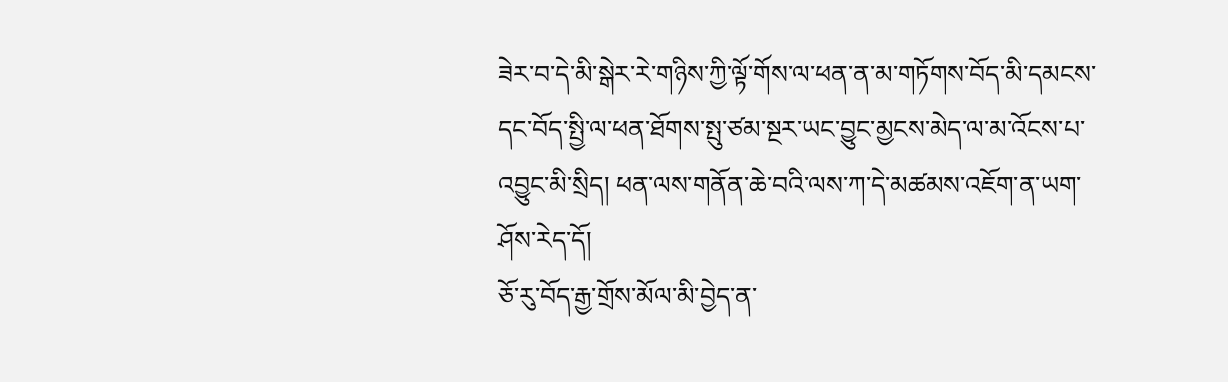ཟེར་བ་དེ་མི་སྒེར་རེ་གཉིས་ཀྱི་ལྟོ་གོས་ལ་ཕན་ན་མ་གཏོགས་བོད་མི་དམངས་དང་བོད་སྤྱི་ལ་ཕན་ཐོགས་སྤུ་ཙམ་སྔར་ཡང་བྱུང་མྱངས་མེད་ལ་མ་འོངས་པ་འབྱུང་མི་སྲིད། ཕན་ལས་གནོན་ཆེ་བའི་ལས་ཀ་དེ་མཚམས་འཇོག་ན་ཡག་ཤོས་རེད་དོ།
ཅོ་རུ་བོད་རྒྱ་གྲོས་མོལ་མི་བྱེད་ན་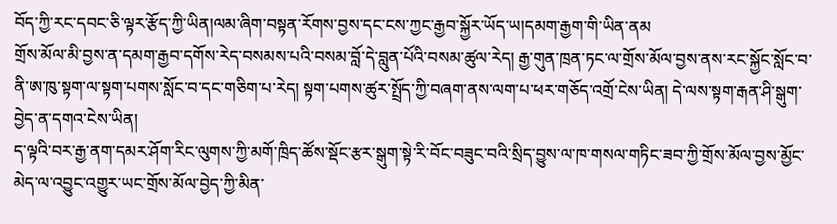བོད་ཀྱི་རང་དབང་ཅི་ལྟར་རྩོད་ཀྱི་ཡིན།ལམ་ཞིག་བསྟན་རོགས་བྱས་དང་ངས་ཀྱང་རྒྱབ་སྐྱོར་ཡོད་ཡ།དམག་རྒྱག་གི་ཡིན་ནམ
གྲོས་མོལ་མི་བྱས་ན་དམག་རྒྱབ་དགོས་རེད་བསམས་པའི་བསམ་བློ་དེ་བླུན་པོའི་བསམ་ཚུལ་རེད། རྒྱ་གུན་ཁྲན་ཏང་ལ་གྲོས་མོལ་བྱས་ནས་རང་སྐྱོང་སློང་བ་ནི་ཨ་ཁུ་སྟག་ལ་སྟག་པགས་སློང་བ་དང་གཅིག་པ་རེད། སྟག་པགས་ཚུར་སྤྲོད་ཀྱི་བཞག་ནས་ལག་པ་ཕར་གཅོད་འགྲོ་ངེས་ཡིན། དེ་ལས་སྟག་རྒན་ཤི་སྒུག་བྱེད་ན་དགའ་ངེས་ཡིན།
ད་ལྟའི་བར་རྒྱ་ནག་དམར་ཤོག་རིང་ལུགས་ཀྱི་མགོ་ཁྲིད་ཚོས་སྡོང་རྩར་སྒུག་སྟེ་རི་བོང་བཟུང་བའི་སྲིད་བྱུས་ལ་ཁ་གསལ་གཏིང་ཟབ་ཀྱི་གྲོས་མོལ་བྱས་མྱོང་མེད་ལ་འབྱུང་འགྱུར་ཡང་གྲོས་མོལ་བྱེད་ཀྱི་མིན་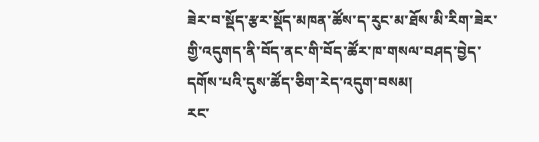ཟེར་བ་སྡོད་རྩར་སྡོད་མཁན་ཚོས་ད་རུང་མ་ཐོས་མི་རིག་ཟེར་གྱི་འདུགད་ནི་བོད་ནང་གི་བོད་ཚོར་ཁ་གསལ་བཤད་བྱེད་དགོས་པའི་དུས་ཚོད་ཅིག་རེད་འདུག་བསམ།
རང་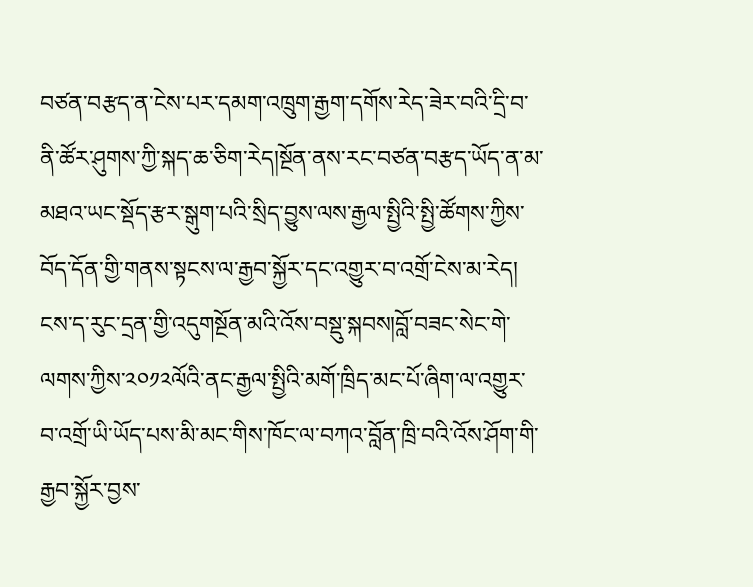བཙན་བརྩད་ན་ངེས་པར་དམག་འཁྲུག་རྒྱག་དགོས་རེད་ཟེར་བའི་དྲི་བ་ནི་ཚོར་ཤུགས་ཀྱི་སྐད་ཆ་ཅིག་རེད།སྔོན་ནས་རང་བཙན་བརྩད་ཡོད་ན་མ་མཐའ་ཡང་སྡོད་རྩར་སྒུག་པའི་སྲིད་བྱུས་ལས་རྒྱལ་སྤྱིའི་སྤྱི་ཚོགས་ཀྱིས་བོད་དོན་གྱི་གནས་སྟངས་ལ་རྒྱབ་སྐྱོར་དང་འགྱུར་བ་འགྲོ་ངེས་མ་རེད།
ངས་ད་རུང་དྲན་གྱི་འདུགསྔོན་མའི་འོས་བསྡུ་སྐབས།བློ་བཟང་སེང་གེ་ལགས་ཀྱིས་༢༠༡༢ལོའི་ནང་རྒྱལ་སྤྱིའི་མགོ་ཁྲིད་མང་པོ་ཞིག་ལ་འགྱུར་བ་འགྲོ་ཡི་ཡོད་པས་མི་མང་གིས་ཁོང་ལ་བཀའ་བློན་ཁྲི་བའི་འོས་ཤོག་གི་རྒྱབ་སྐྱོར་བྱས་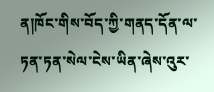ན།ཁོང་གིས་བོད་ཀྱི་གནད་དོན་ལ་ཏན་ཏན་སེལ་ངེས་ཡིན་ཞེས་འུར་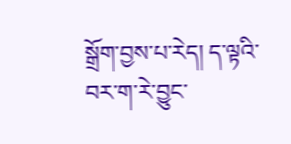སྒྲོག་བྱས་པ་རེད། ད་ལྟའི་བར་ག་རེ་བྱུང་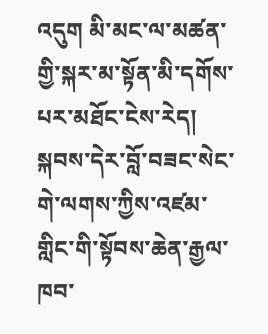འདུག མི་མང་ལ་མཚན་གྱི་སྐར་མ་སྟོན་མི་དགོས་པར་མཐོང་ངེས་རེད། སྐབས་དེར་བློ་བཟང་སེང་གེ་ལགས་ཀྱིས་འཛམ་གླིང་གི་སྟོབས་ཆེན་རྒྱལ་ཁབ་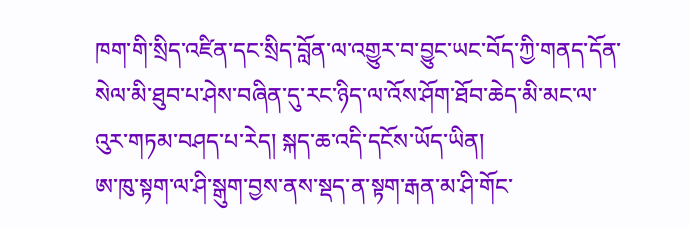ཁག་གི་སྲིད་འཛིན་དང་སྲིད་བློན་ལ་འགྱུར་བ་བྱུང་ཡང་བོད་ཀྱི་གནད་དོན་སེལ་མི་ཐུབ་པ་ཤེས་བཞིན་དུ་རང་ཉིད་ལ་འོས་ཤོག་ཐོབ་ཆེད་མི་མང་ལ་འུར་གཏམ་བཤད་པ་རེད། སྐད་ཆ་འདི་དངོས་ཡོད་ཡིན།
ཨ་ཁུ་སྟག་ལ་ཤི་སྒུག་བྱས་ནས་སྡད་ན་སྟག་རྒན་མ་ཤི་གོང་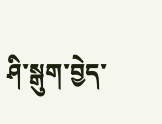ཤི་སྒུག་བྱེད་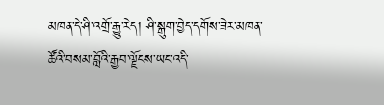མཁན་དེ་ཤི་འགྲོ་རྒྱུ་རེད། ཤི་སྒུག་བྱེད་དགོས་ཟེར་མཁན་ཚོའི་བསམ་བློའི་རྒྱབ་ལྗོངས་ཡང་འདི་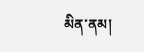མིན་ནམ།